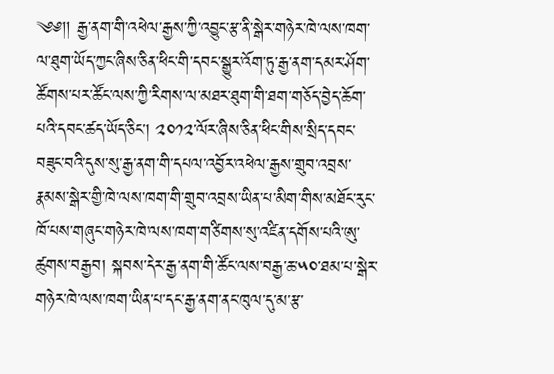༄༅།། རྒྱ་ནག་གི་འཕེལ་རྒྱས་ཀྱི་འབྱུང་རྩ་ནི་སྒེར་གཉེར་ཁེ་ལས་ཁག་ལ་ཐུག་ཡོད་ཀྱང་ཞིས་ཅིན་ཕིང་གི་དབང་སྒྱུར་འོག་ཏུ་རྒྱ་ནག་དམར་ཤོག་ཚོགས་པར་ཚོང་ལས་ཀྱི་རིགས་ལ་མཐར་ཐུག་གི་ཐག་གཅོད་བྱེད་ཆོག་པའི་དབང་ཚད་ཡོད་ཅིང་། ༢༠༡༢་ལོར་ཞིས་ཅིན་ཕིང་གིས་སྲིད་དབང་བཟུང་བའི་དུས་སུ་རྒྱ་ནག་གི་དཔལ་འབྱོར་འཕེལ་རྒྱས་གྲུབ་འབྲས་རྣམས་སྒེར་གྱི་ཁེ་ལས་ཁག་གི་གྲུབ་འབྲས་ཡིན་པ་མིག་གིས་མཐོང་རུང་ཁོ་པས་གཞུང་གཉེར་ཁེ་ལས་ཁག་གཙིགས་སུ་འཛིན་དགོས་པའི་ཨུ་ཚུགས་བརྒྱབ། སྐབས་དེར་རྒྱ་ནག་གི་ཚོང་ལས་བརྒྱ་ཆ་༥༠་ཐམ་པ་སྒེར་གཉེར་ཁེ་ལས་ཁག་ཡིན་པ་དང་རྒྱ་ནག་ནང་ཁུལ་དུ་མ་རྩ་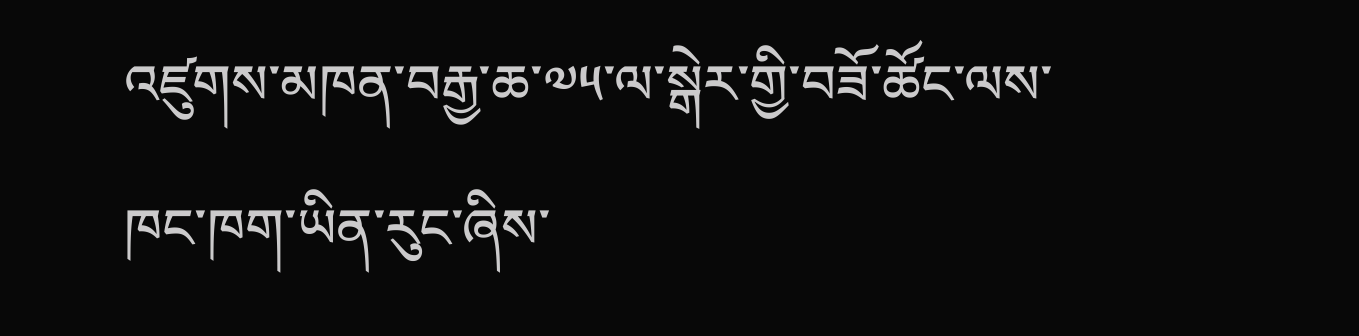འཛུགས་མཁན་བརྒྱ་ཆ་༧༥་ལ་སྒེར་གྱི་བཟོ་ཚོང་ལས་ཁང་ཁག་ཡིན་རུང་ཞིས་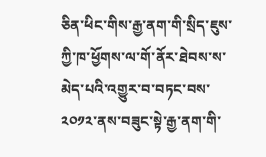ཅིན་ཕིང་གིས་རྒྱ་ནག་གི་སྲིད་ཇུས་ཀྱི་ཁ་ཕྱོགས་ལ་གོ་ནོར་ཐེབས་ས་མེད་པའི་འགྱུར་བ་བཏང་བས་༢༠༡༢་ནས་བཟུང་སྟེ་རྒྱ་ནག་གི་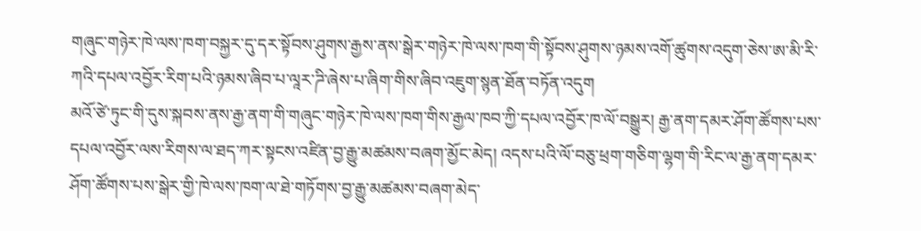གཞུང་གཉེར་ཁེ་ལས་ཁག་བསྐྱར་དུ་དར་སྟོབས་ཤུགས་རྒྱས་ནས་སྒེར་གཉེར་ཁེ་ལས་ཁག་གི་སྟོབས་ཤུགས་ཉམས་འགོ་ཚུགས་འདུག་ཅེས་ཨ་མི་རི་ཀའི་དཔལ་འབྱོར་རིག་པའི་ཉམས་ཞིབ་པ་ལཱར་ཌི་ཞེས་པ་ཞིག་གིས་ཞིབ་འཇུག་སྙན་ཐོན་བཏོན་འདུག
མའོ་ཙེ་ཏུང་གི་དུས་སྐབས་ནས་རྒྱ་ནག་གི་གཞུང་གཉེར་ཁེ་ལས་ཁག་གིས་རྒྱལ་ཁབ་ཀྱི་དཔལ་འབྱོར་ཁ་ལོ་བསྒྱུར། རྒྱ་ནག་དམར་ཤོག་ཚོགས་པས་དཔལ་འབྱོར་ལས་རིགས་ལ་ཐད་ཀར་སྟངས་འཛིན་བྱ་རྒྱུ་མཚམས་བཞག་མྱོང་མེད། འདས་པའི་ལོ་བཅུ་ཕྲག་གཅིག་ལྷག་གི་རིང་ལ་རྒྱ་ནག་དམར་ཤོག་ཚོགས་པས་སྒེར་གྱི་ཁེ་ལས་ཁག་ལ་ཐེ་གཏོགས་བྱ་རྒྱུ་མཚམས་བཞག་མེད་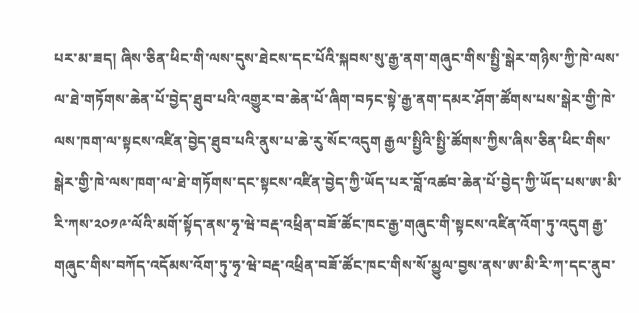པར་མ་ཟད། ཞིས་ཅིན་ཕིང་གི་ལས་དུས་ཐེངས་དང་པོའི་སྐབས་སུ་རྒྱ་ནག་གཞུང་གིས་སྤྱི་སྒེར་གཉིས་ཀྱི་ཁེ་ལས་ལ་ཐེ་གཏོགས་ཆེན་པོ་བྱེད་ཐུབ་པའི་འགྱུར་བ་ཆེན་པོ་ཞིག་བཏང་སྟེ་རྒྱ་ནག་དམར་ཤོག་ཚོགས་པས་སྒེར་གྱི་ཁེ་ལས་ཁག་ལ་སྟངས་འཛིན་བྱེད་ཐུབ་པའི་ནུས་པ་ཆེ་རུ་སོང་འདུག རྒྱལ་སྤྱིའི་སྤྱི་ཚོགས་ཀྱིས་ཞིས་ཅིན་ཕིང་གིས་སྒེར་གྱི་ཁེ་ལས་ཁག་ལ་ཐེ་གཏོགས་དང་སྟངས་འཛིན་བྱེད་ཀྱི་ཡོད་པར་བློ་འཚབ་ཆེན་པོ་བྱེད་ཀྱི་ཡོད་པས་ཨ་མི་རི་ཀས་༢༠༡༩་ལོའི་མགོ་སྟོད་ནས་ཧྭ་ཝེ་བརྡ་འཕྲིན་བཟོ་ཚོང་ཁང་རྒྱ་གཞུང་གི་སྟངས་འཛིན་འོག་ཏུ་འདུག རྒྱ་གཞུང་གིས་བཀོད་འདོམས་འོག་ཏུ་ཧྭ་ཝེ་བརྡ་འཕྲིན་བཟོ་ཚོང་ཁང་གིས་སོ་མྱུལ་བྱས་ནས་ཨ་མི་རི་ཀ་དང་ནུབ་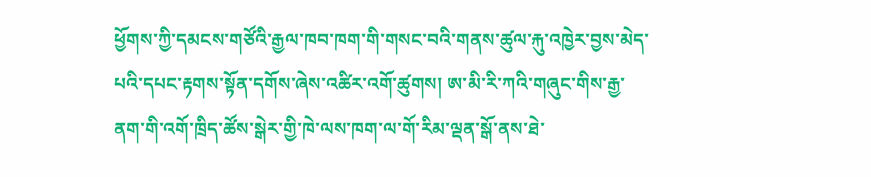ཕྱོགས་ཀྱི་དམངས་གཙོའི་རྒྱལ་ཁབ་ཁག་གི་གསང་བའི་གནས་ཚུལ་རྐུ་འཁྱེར་བྱས་མེད་པའི་དཔང་རྟགས་སྟོན་དགོས་ཞེས་འཚིར་འགོ་ཚུགས། ཨ་མི་རི་ཀའི་གཞུང་གིས་རྒྱ་ནག་གི་འགོ་ཁྲིད་ཚོས་སྒེར་གྱི་ཁེ་ལས་ཁག་ལ་གོ་རིམ་ལྡན་སྒོ་ནས་ཐེ་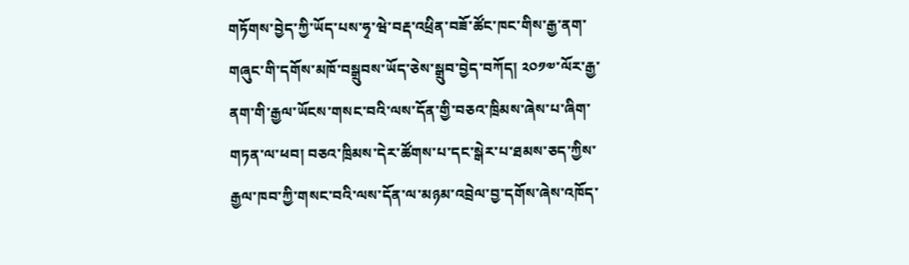གཏོགས་བྱེད་ཀྱི་ཡོད་པས་ཧྭ་ཝེ་བརྡ་འཕྲིན་བཟོ་ཚོང་ཁང་གིས་རྒྱ་ནག་གཞུང་གི་དགོས་མཁོ་བསྒྲུབས་ཡོད་ཅེས་སྒྲུབ་བྱེད་བཀོད། ༢༠༡༧་ལོར་རྒྱ་ནག་གི་རྒྱལ་ཡོངས་གསང་བའི་ལས་དོན་གྱི་བཅའ་ཁྲིམས་ཞེས་པ་ཞིག་གཏན་ལ་ཕབ། བཅའ་ཁྲིམས་དེར་ཚོགས་པ་དང་སྒེར་པ་ཐམས་ཅད་ཀྱིས་རྒྱལ་ཁབ་ཀྱི་གསང་བའི་ལས་དོན་ལ་མཉམ་འབྲེལ་བྱ་དགོས་ཞེས་འཁོད་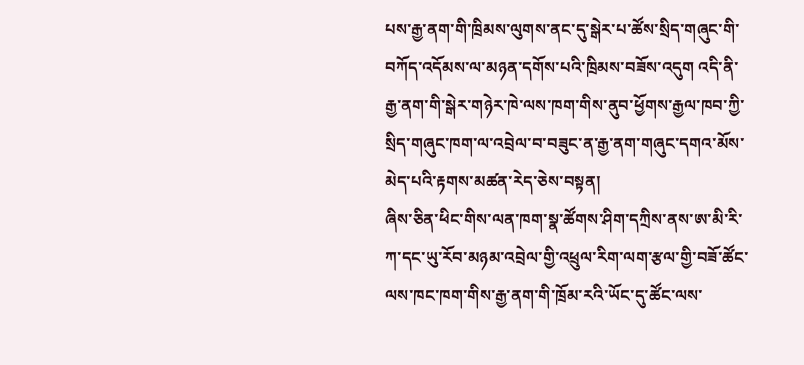པས་རྒྱ་ནག་གི་ཁྲིམས་ལུགས་ནང་དུ་སྒེར་པ་ཚོས་སྲིད་གཞུང་གི་བཀོད་འདོམས་ལ་མཉན་དགོས་པའི་ཁྲིམས་བཟོས་འདུག འདི་ནི་རྒྱ་ནག་གི་སྒེར་གཉེར་ཁེ་ལས་ཁག་གིས་ནུབ་ཕྱོགས་རྒྱལ་ཁབ་ཀྱི་སྲིད་གཞུང་ཁག་ལ་འབྲེལ་བ་བཟུང་ན་རྒྱ་ནག་གཞུང་དགའ་མོས་མེད་པའི་རྟགས་མཚན་རེད་ཅེས་བསྟན།
ཞིས་ཅིན་ཕིང་གིས་ལན་ཁག་སྣ་ཚོགས་ཤིག་དཀྲིས་ནས་ཨ་མི་རི་ཀ་དང་ཡུ་རོབ་མཉམ་འབྲེལ་གྱི་འཕྲུལ་རིག་ལག་རྩལ་གྱི་བཟོ་ཚོང་ལས་ཁང་ཁག་གིས་རྒྱ་ནག་གི་ཁྲོམ་རའི་ཡོང་དུ་ཚོང་ལས་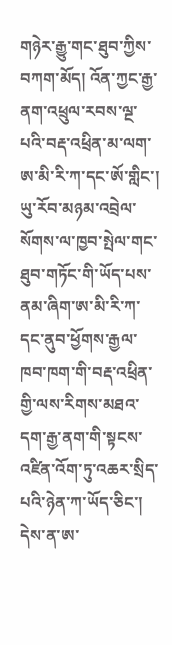གཉེར་རྒྱུ་གང་ཐུབ་ཀྱིས་བཀག་མོད། འོན་ཀྱང་རྒྱ་ནག་འཕྲུལ་རབས་ལྔ་པའི་བརྡ་འཕྲིན་མ་ལག་ཨ་མི་རི་ཀ་དང་ཨོ་གླིང་། ཡུ་རོབ་མཉམ་འབྲེལ་སོགས་ལ་ཁྱབ་སྤེལ་གང་ཐུབ་གཏོང་གི་ཡོད་པས་ནམ་ཞིག་ཨ་མི་རི་ཀ་དང་ནུབ་ཕྱོགས་རྒྱལ་ཁབ་ཁག་གི་བརྡ་འཕྲིན་གྱི་ལས་རིགས་མཐའ་དག་རྒྱ་ནག་གི་སྟངས་འཛིན་འོག་ཏུ་འཆར་སྲིད་པའི་ཉེན་ཀ་ཡོད་ཅིང་། དེས་ན་ཨ་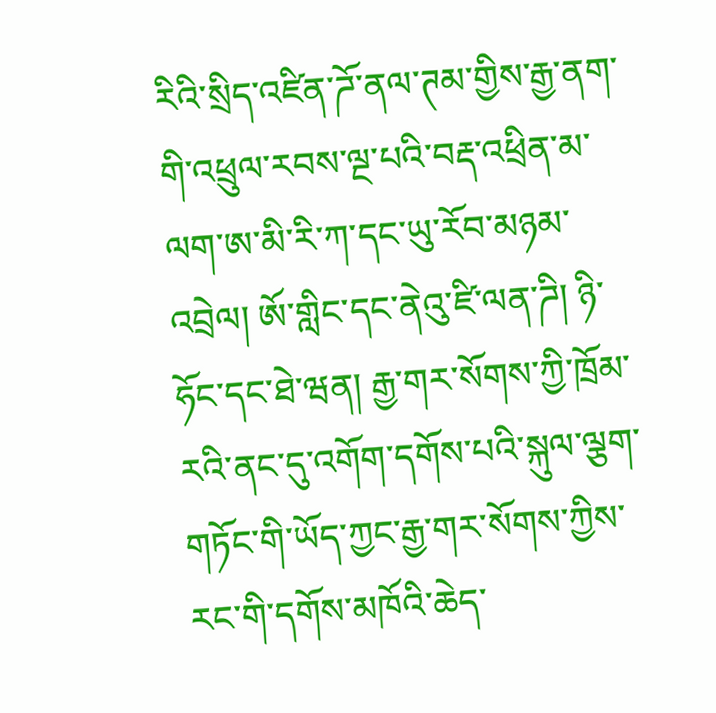རིའི་སྲིད་འཛིན་ཌོ་ནལ་ཊམ་གྱིས་རྒྱ་ནག་གི་འཕྲུལ་རབས་ལྔ་པའི་བརྡ་འཕྲིན་མ་ལག་ཨ་མི་རི་ཀ་དང་ཡུ་རོབ་མཉམ་འབྲེལ། ཨོ་གླིང་དང་ནེའུ་ཛི་ལན་ཌི། ཉི་ཧོང་དང་ཐེ་ཝན། རྒྱ་གར་སོགས་ཀྱི་ཁྲོམ་རའི་ནང་དུ་འགོག་དགོས་པའི་སྐུལ་ལྕག་གཏོང་གི་ཡོད་ཀྱང་རྒྱ་གར་སོགས་ཀྱིས་རང་གི་དགོས་མཁོའི་ཆེད་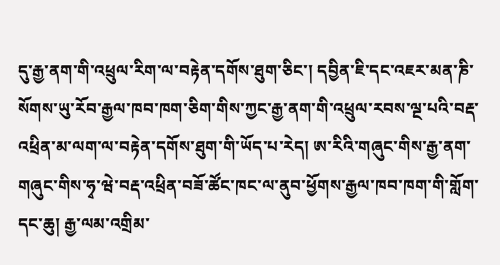དུ་རྒྱ་ནག་གི་འཕྲུལ་རིག་ལ་བརྟེན་དགོས་ཐུག་ཅིང་། དབྱིན་ཇི་དང་འཇར་མན་ཎི་སོགས་ཡུ་རོབ་རྒྱལ་ཁབ་ཁག་ཅིག་གིས་ཀྱང་རྒྱ་ནག་གི་འཕྲུལ་རབས་ལྔ་པའི་བརྡ་འཕྲིན་མ་ལག་ལ་བརྟེན་དགོས་ཐུག་གི་ཡོད་པ་རེད། ཨ་རིའི་གཞུང་གིས་རྒྱ་ནག་གཞུང་གིས་ཧྭ་ཝེ་བརྡ་འཕྲིན་བཟོ་ཚོང་ཁང་ལ་ནུབ་ཕྱོགས་རྒྱལ་ཁབ་ཁག་གི་གློག་དང་ཆུ། རྒྱ་ལམ་འགྲིམ་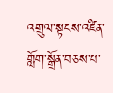འགྲུལ་སྟངས་འཛིན་གློག་སྒྲོན་བཅས་པ་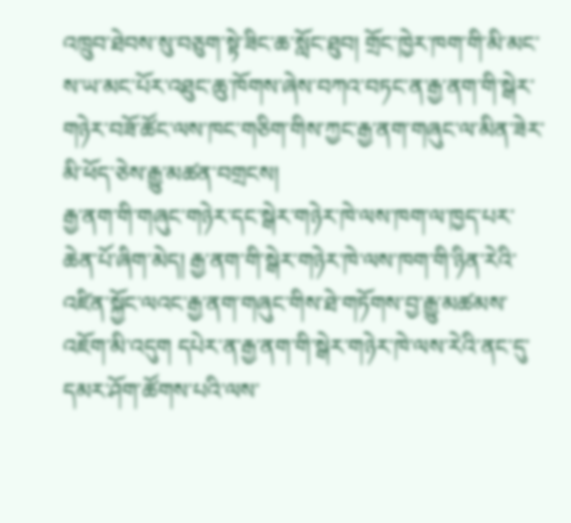འཁྲུབ་ཐེབས་སུ་བཅུག་སྟེ་ཟིང་ཆ་སློང་ཐུབ། གྲོང་ཁྱེར་ཁག་གི་མི་མང་ས་ཡ་མང་པོར་འཐུང་ཆུ་ཁོགས་ཞེས་བཀའ་བཏང་ན་རྒྱ་ནག་གི་སྒེར་གཉེར་བཟོ་ཚོང་ལས་ཁང་གཅིག་གིས་ཀྱང་རྒྱ་ནག་གཞུང་ལ་མིན་ཟེར་མི་ཕོད་ཅེས་རྒྱུ་མཚན་བགྲངས།
རྒྱ་ནག་གི་གཞུང་གཉེར་དང་སྒེར་གཉེར་ཁེ་ལས་ཁག་ལ་ཁྱད་པར་ཆེན་པོ་ཞིག་མེད། རྒྱ་ནག་གི་སྒེར་གཉེར་ཁེ་ལས་ཁག་གི་ཉིན་རེའི་འཛིན་སྐྱོང་ལའང་རྒྱ་ནག་གཞུང་གིས་ཐེ་གཏོགས་བྱ་རྒྱུ་མཚམས་འཇོག་མི་འདུག དཔེར་ན་རྒྱ་ནག་གི་སྒེར་གཉེར་ཁེ་ལས་རེའི་ནང་དུ་དམར་ཤོག་ཚོགས་པའི་ལས་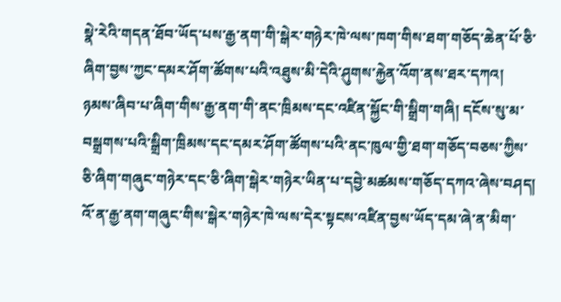སྣེ་རེའི་གདན་ཐོབ་ཡོད་པས་རྒྱ་ནག་གི་སྒེར་གཉེར་ཁེ་ལས་ཁག་གིས་ཐག་གཅོད་ཆེན་པོ་ཅི་ཞིག་བྱས་ཀྱང་དམར་ཤོག་ཚོགས་པའི་འཐུས་མི་དེའི་ཤུགས་རྐྱེན་འོག་ནས་ཐར་དཀའ། ཉམས་ཞིབ་པ་ཞིག་གིས་རྒྱ་ནག་གི་ནང་ཁྲིམས་དང་འཛིན་སྐྱོང་གི་སྒྲིག་གཞི། དངོས་སུ་མ་བསྒྲགས་པའི་སྒྲིག་ཁྲིམས་དང་དམར་ཤོག་ཚོགས་པའི་ནང་ཁུལ་གྱི་ཐག་གཅོད་བཅས་ཀྱིས་ཅི་ཞིག་གཞུང་གཉེར་དང་ཅི་ཞིག་སྒེར་གཉེར་ཡིན་པ་དབྱེ་མཚམས་གཅོད་དཀའ་ཞེས་བཤད། འོ་ན་རྒྱ་ནག་གཞུང་གིས་སྒེར་གཉེར་ཁེ་ལས་དེར་སྟངས་འཛིན་བྱས་ཡོད་དམ་ཞེ་ན་མིག་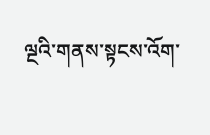ལྔའི་གནས་སྟངས་འོག་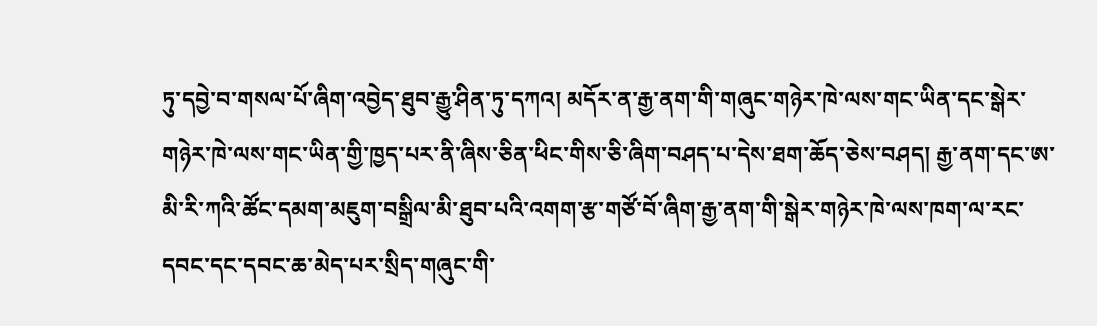ཏུ་དབྱེ་བ་གསལ་པོ་ཞིག་འབྱེད་ཐུབ་རྒྱུ་ཤིན་ཏུ་དཀའ། མདོར་ན་རྒྱ་ནག་གི་གཞུང་གཉེར་ཁེ་ལས་གང་ཡིན་དང་སྒེར་གཉེར་ཁེ་ལས་གང་ཡིན་གྱི་ཁྱད་པར་ནི་ཞིས་ཅིན་ཕིང་གིས་ཅི་ཞིག་བཤད་པ་དེས་ཐག་ཆོད་ཅེས་བཤད། རྒྱ་ནག་དང་ཨ་མི་རི་ཀའི་ཚོང་དམག་མཇུག་བསྒྲིལ་མི་ཐུབ་པའི་འགག་རྩ་གཙོ་བོ་ཞིག་རྒྱ་ནག་གི་སྒེར་གཉེར་ཁེ་ལས་ཁག་ལ་རང་དབང་དང་དབང་ཆ་མེད་པར་སྲིད་གཞུང་གི་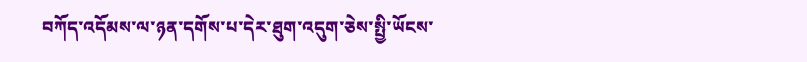བཀོད་འདོམས་ལ་ཉན་དགོས་པ་དེར་ཐུག་འདུག་ཅེས་སྤྱི་ཡོངས་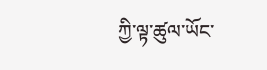ཀྱི་ལྟ་ཚུལ་ཡོང་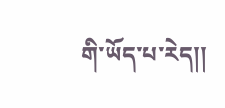གི་ཡོད་པ་རེད།།